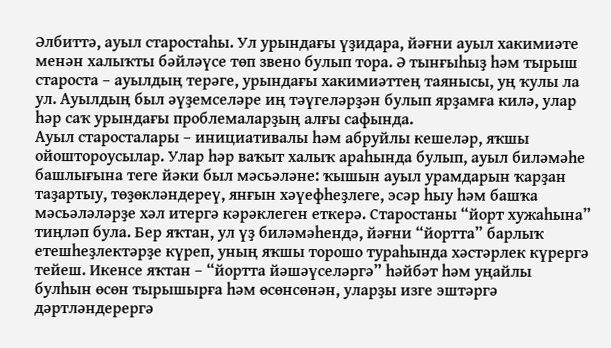Әлбиттә, ауыл старостаһы. Ул урындағы үҙидара, йәғни ауыл хакимиәте менән халыҡты бәйләүсе төп звено булып тора. Ә тынғыһыҙ һәм тырыш староста – ауылдың терәге, урындағы хакимиәттең таянысы, уң ҡулы ла ул. Ауылдың был әүҙемселәре иң тәүгеләрҙән булып ярҙамға килә, улар һәр саҡ урындағы проблемаларҙың алғы сафында.
Ауыл старосталары – инициативалы һәм абруйлы кешеләр, яҡшы ойоштороусылар. Улар һәр ваҡыт халыҡ араһында булып, ауыл биләмәһе башлығына теге йәки был мәсьәләне: ҡышын ауыл урамдарын ҡарҙан таҙартыу, төҙөкләндереү, янғын хәүефһеҙлеге, эсәр һыу һәм башҡа мәсьәләләрҙе хәл итергә кәрәклеген еткерә. Старостаны “йорт хужаһына” тиңләп була. Бер яҡтан, ул үҙ биләмәһендә, йәғни “йортта” барлыҡ етешһеҙлектәрҙе күреп, уның яҡшы торошо тураһында хәстәрлек күрергә тейеш. Икенсе яҡтан – “йортта йәшәүселәргә” һәйбәт һәм уңайлы булһын өсөн тырышырға һәм өсөнсөнән, уларҙы изге эштәргә дәртләндерергә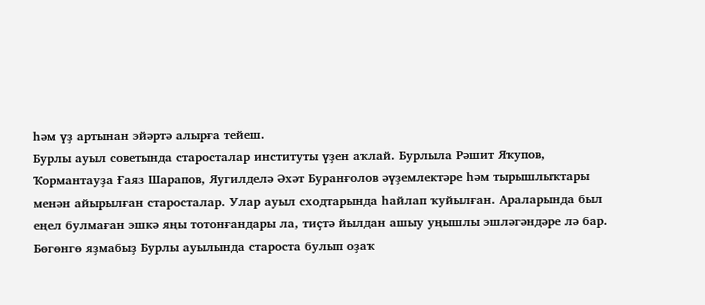һәм үҙ артынан эйәртә алырға тейеш.
Бурлы ауыл советында старосталар институты үҙен аҡлай. Бурлыла Рәшит Яҡупов, Ҡормантауҙа Ғаяз Шарапов, Яугилделә Әхәт Буранғолов әүҙемлектәре һәм тырышлыҡтары менән айырылған старосталар. Улар ауыл сходтарында һайлап ҡуйылған. Араларында был еңел булмаған эшкә яңы тотонғандары ла, тиҫтә йылдан ашыу уңышлы эшләгәндәре лә бар.
Бөгөнгө яҙмабыҙ Бурлы ауылында староста булып оҙаҡ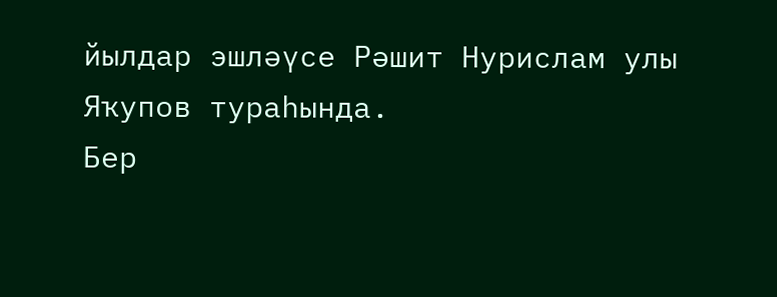йылдар эшләүсе Рәшит Нурислам улы Яҡупов тураһында.
Бер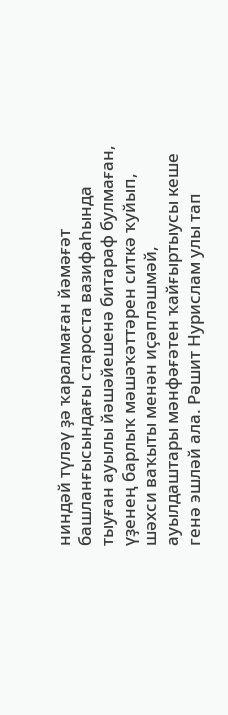ниндәй түләү ҙә ҡаралмаған йәмәғәт башланғысындағы староста вазифаһында тыуған ауылы йәшәйешенә битараф булмаған, үҙенең барлыҡ мәшәҡәттәрен ситкә ҡуйып, шәхси ваҡыты менән иҫәпләшмәй, ауылдаштары мәнфәғәтен ҡайғыртыусы кеше генә эшләй ала. Рәшит Нурислам улы тап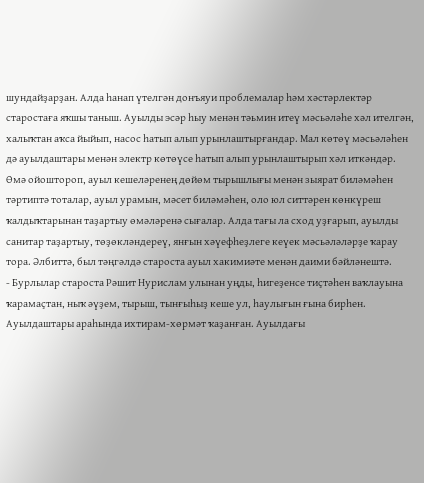шундайҙарҙан. Алда һанап үтелгән донъяуи проблемалар һәм хәстәрлектәр старостаға яҡшы таныш. Ауылды эсәр һыу менән тәьмин итеү мәсьәләһе хәл ителгән, халыҡтан аҡса йыйып, насос һатып алып урынлаштырғандар. Мал көтөү мәсьәләһен дә ауылдаштары менән электр көтөүсе һатып алып урынлаштырып хәл иткәндәр. Өмә ойоштороп, ауыл кешеләренең дөйөм тырышлығы менән зыярат биләмәһен тәртиптә тоталар, ауыл урамын, мәсет биләмәһен, оло юл ситтәрен көнкүреш ҡалдыҡтарынан таҙартыу өмәләренә сығалар. Алда тағы ла сход уҙғарып, ауылды санитар таҙартыу, төҙөкләндереү, янғын хәүефһеҙлеге кеүек мәсьәләләрҙе ҡарау тора. Әлбиттә, был тәңгәлдә староста ауыл хакимиәте менән даими бәйләнештә.
- Бурлылар староста Рәшит Нурислам улынан уңды, һигеҙенсе тиҫтәһен ваҡлауына ҡарамаҫтан, ныҡ әүҙем, тырыш, тынғыһыҙ кеше ул, һаулығын ғына бирһен. Ауылдаштары араһында ихтирам-хөрмәт ҡаҙанған. Ауылдағы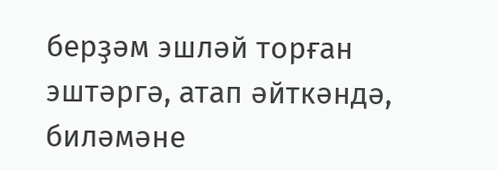берҙәм эшләй торған эштәргә, атап әйткәндә, биләмәне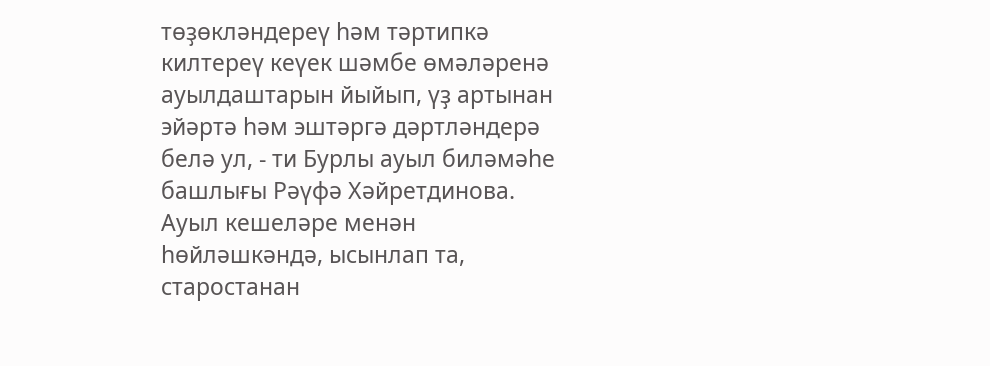төҙөкләндереү һәм тәртипкә килтереү кеүек шәмбе өмәләренә ауылдаштарын йыйып, үҙ артынан эйәртә һәм эштәргә дәртләндерә белә ул, - ти Бурлы ауыл биләмәһе башлығы Рәүфә Хәйретдинова.
Ауыл кешеләре менән һөйләшкәндә, ысынлап та, старостанан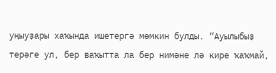уңыуҙары хаҡында ишетергә мөмкин булды. “Ауылыбыҙ терәге ул, бер ваҡытта ла бер нимәне лә кире ҡаҡмай,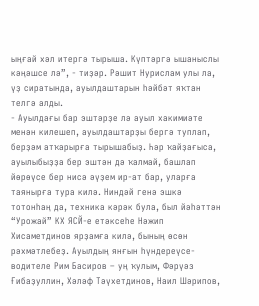ыңғай хәл итергә тырыша. Күптәргә ышаныслы кәңәшсе лә”, - тиҙәр. Рәшит Нурислам улы ла, үҙ сиратында, ауылдаштарын һәйбәт яҡтан телгә алды.
- Ауылдағы бар эштәрҙе лә ауыл хакимиәте менән килешеп, ауылдаштарҙы бергә туплап, берҙәм атҡарырға тырышабыҙ. Һәр ҡайҙағыса, ауылыбыҙҙа бер эштән дә ҡалмай, башлап йөрөүсе бер нисә әүҙем ир-ат бар, уларға таянырға тура килә. Ниндәй генә эшкә тотонһаң да, техника кәрәк була, был йәһәттән “Урожай” КХ ЯСЙ-е етәксеһе Нәжип Хисаметдинов ярҙамға килә, бының өсөн рәхмәтлебеҙ. Ауылдың янғын һүндереүсе-водителе Рим Басиров – уң ҡулым, Фәрүәз Ғибаҙуллин, Хәләф Тәүхетдинов, Наил Шәрипов,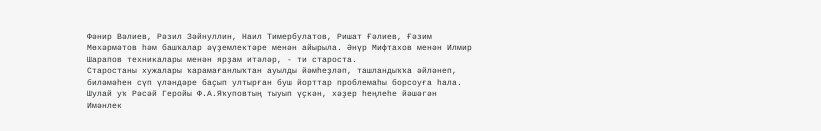Фәнир Вәлиев, Рәзил Зәйнуллин, Наил Тимербулатов, Ришат Ғәлиев, Ғәзим Мөхәрмәтов һәм башҡалар әүҙемлектәре менән айырыла. Әнүр Мифтахов менән Илмир Шарапов техникалары менән ярҙам итәләр, - ти староста.
Старостаны хужалары ҡарамағанлыҡтан ауылды йәмһеҙләп, ташландыҡҡа әйләнеп, биләмәһен сүп үләндәре баҫып ултырған буш йорттар проблемаһы борсоуға һала. Шулай уҡ Рәсәй Геройы Ф.А.Яҡуповтың тыуып үҫкән, хәҙер һеңлеһе йәшәгән Имәнлек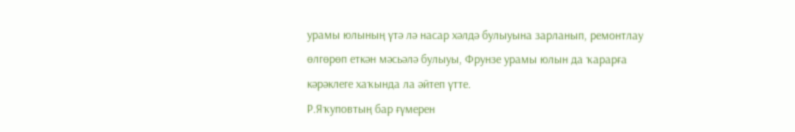урамы юлының үтә лә насар хәлдә булыуына зарланып, ремонтлау өлгөрөп еткән мәсьәлә булыуы, Фрунзе урамы юлын да ҡарарға кәрәклеге хаҡында ла әйтеп үтте.
Р.Яҡуповтың бар ғүмерен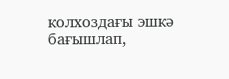колхоздағы эшкә бағышлап,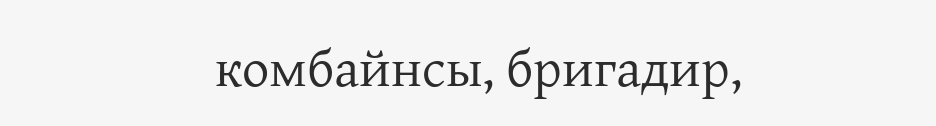комбайнсы, бригадир,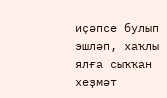иҫәпсе булып эшләп, хаҡлы ялға сыҡҡан хеҙмәт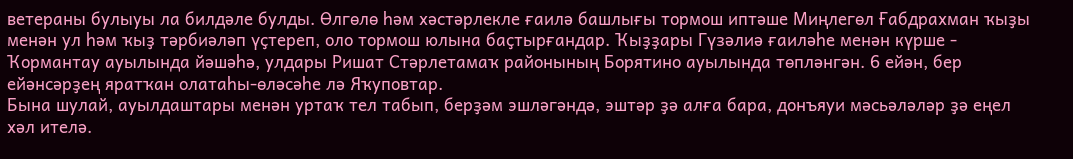ветераны булыуы ла билдәле булды. Өлгөлө һәм хәстәрлекле ғаилә башлығы тормош иптәше Миңлегөл Ғабдрахман ҡыҙы менән ул һәм ҡыҙ тәрбиәләп үҫтереп, оло тормош юлына баҫтырғандар. Ҡыҙҙары Гүзәлиә ғаиләһе менән күрше - Ҡормантау ауылында йәшәһә, улдары Ришат Стәрлетамаҡ районының Борятино ауылында төпләнгән. 6 ейән, бер ейәнсәрҙең яратҡан олатаһы-өләсәһе лә Яҡуповтар.
Бына шулай, ауылдаштары менән уртаҡ тел табып, берҙәм эшләгәндә, эштәр ҙә алға бара, донъяуи мәсьәләләр ҙә еңел хәл ителә.